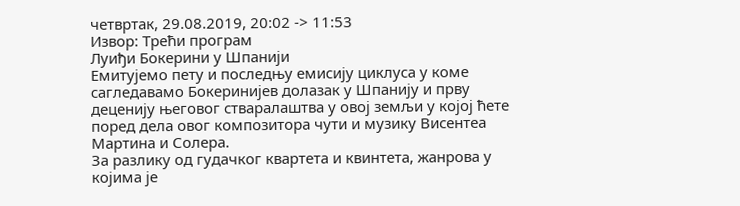четвртак, 29.08.2019, 20:02 -> 11:53
Извор: Трећи програм
Луиђи Бокерини у Шпанији
Емитујемо пету и последњу емисију циклуса у коме сагледавамо Бокеринијев долазак у Шпанију и прву деценију његовог стваралаштва у овој земљи у којој ћете поред дела овог композитора чути и музику Висентеа Мартина и Солера.
За разлику од гудачког квартета и квинтета, жанрова у којима је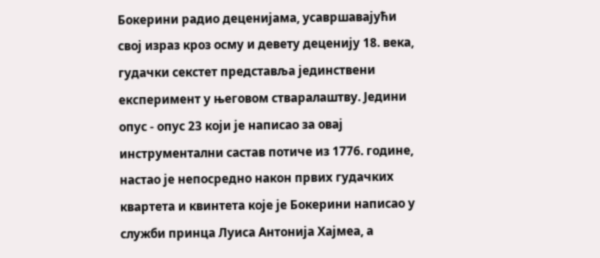Бокерини радио деценијама, усавршавајући свој израз кроз осму и девету деценију 18. века, гудачки секстет представља јединствени експеримент у његовом стваралаштву. Једини опус - опус 23 који је написао за овај инструментални састав потиче из 1776. године, настао је непосредно након првих гудачких квартета и квинтета које је Бокерини написао у служби принца Луиса Антонија Хајмеа, а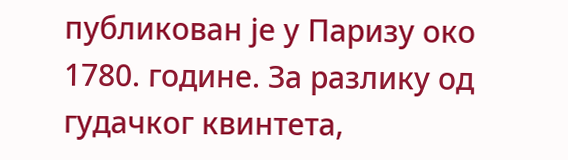публикован је у Паризу око 1780. године. За разлику од гудачког квинтета,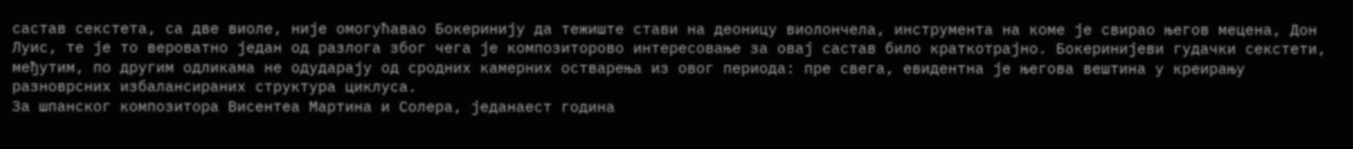састав секстета, са две виоле, није омогућавао Бокеринију да тежиште стави на деоницу виолончела, инструмента на коме је свирао његов мецена, Дон Луис, те је то вероватно један од разлога због чега је композиторово интересовање за овај састав било краткотрајно. Бокеринијеви гудачки секстети, међутим, по другим одликама не одударају од сродних камерних остварења из овог периода: пре свега, евидентна је његова вештина у креирању разноврсних избалансираних структура циклуса.
За шпанског композитора Висентеа Мартина и Солера, једанаест година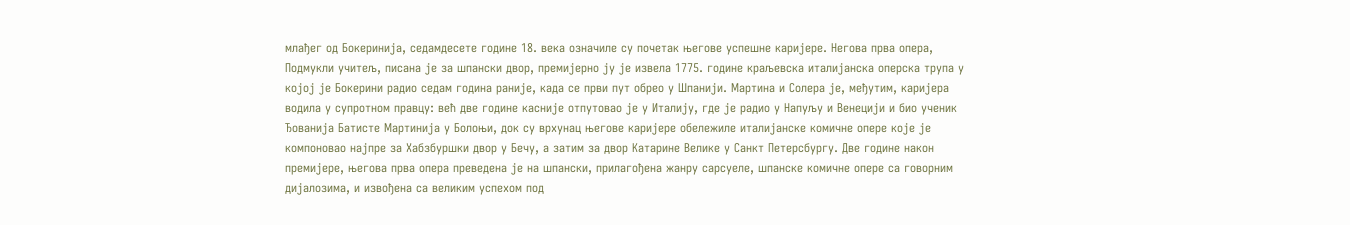млађег од Бокеринија, седамдесете године 18. века означиле су почетак његове успешне каријере. Негова прва опера, Подмукли учитељ, писана је за шпански двор, премијерно ју је извела 1775. године краљевска италијанска оперска трупа у којој је Бокерини радио седам година раније, када се први пут обрео у Шпанији. Мартина и Солера је, међутим, каријера водила у супротном правцу: већ две године касније отпутовао је у Италију, где је радио у Напуљу и Венецији и био ученик Ђованија Батисте Мартинија у Болоњи, док су врхунац његове каријере обележиле италијанске комичне опере које је компоновао најпре за Хабзбуршки двор у Бечу, а затим за двор Катарине Велике у Санкт Петерсбургу. Две године након премијере, његова прва опера преведена је на шпански, прилагођена жанру сарсуеле, шпанске комичне опере са говорним дијалозима, и извођена са великим успехом под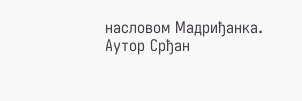насловом Мадриђанка.
Аутор Срђан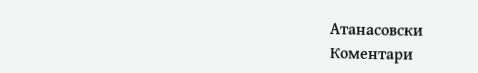Атанасовски
Коментари